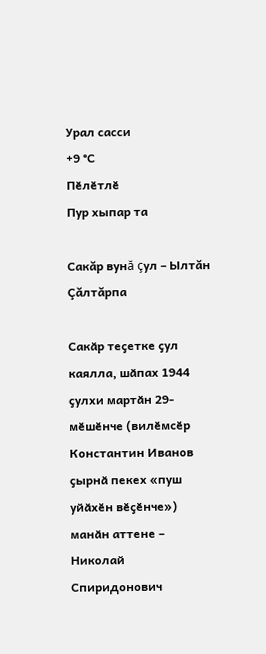Урал сасси
+9 °С
Пӗлӗтлӗ
Пур хыпар та

Сакăр вунă çул – Ылтăн Çăлтăрпа

Сакӑр теҫетке ҫул каялла, шӑпах 1944 ҫулхи мартӑн 29-мӗшӗнче (вилӗмсӗр Константин Иванов ҫырнӑ пекех «пуш уйӑхӗн вӗҫӗнче») манӑн аттене – Николай Спиридонович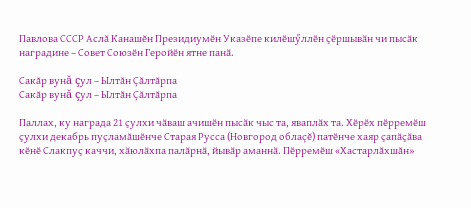Павлова СССР Аслă Канашĕн Президиумӗн Указӗпе килӗшӳллӗн ҫӗршывӑн чи пысӑк наградине – Совет Союзӗн Геройӗн ятне панӑ.

Сакăр вунă çул – Ылтăн Çăлтăрпа
Сакăр вунă çул – Ылтăн Çăлтăрпа

Паллах, ку награда 21 ҫулхи чӑваш ачишӗн пысӑк чыс та, яваплӑх та. Хӗрӗх пӗрремӗш ҫулхи декабрь пуҫламăшӗнче Старая Русса (Новгород облаçĕ) патӗнче хаяр ҫапӑҫӑва кӗнӗ Слакпуҫ каччи, хӑюлӑхпа палӑрнӑ, йывӑр аманнӑ. Пӗрремӗш «Хастарлăхшăн»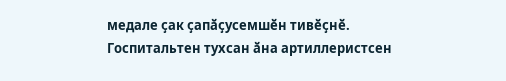медале ҫак ҫапӑҫусемшӗн тивӗҫнӗ. Госпитальтен тухсан ӑна артиллеристсен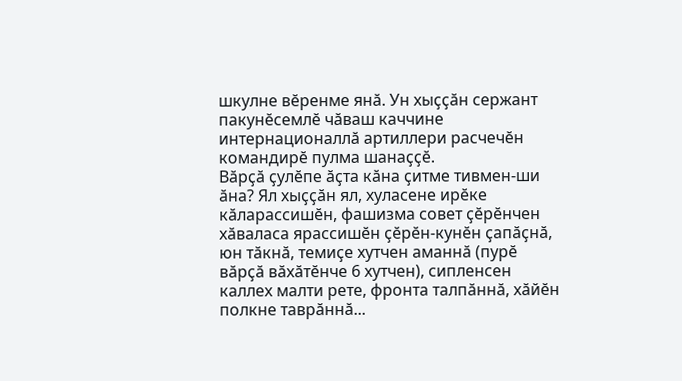шкулне вӗренме янӑ. Ун хыҫҫӑн сержант пакунӗсемлӗ чӑваш каччине интернационаллӑ артиллери расчечӗн командирӗ пулма шанаҫҫӗ.
Вӑрҫӑ ҫулӗпе ӑҫта кӑна ҫитме тивмен-ши ӑна? Ял хыҫҫӑн ял, хуласене ирӗке кӑларассишӗн, фашизма совет ҫӗрӗнчен хӑваласа ярассишӗн ҫӗрӗн-кунӗн ҫапӑҫнӑ, юн тӑкнӑ, темиҫе хутчен аманнӑ (пурӗ вӑрҫӑ вӑхӑтӗнче 6 хутчен), сипленсен каллех малти рете, фронта талпӑннӑ, хӑйӗн полкне таврӑннӑ...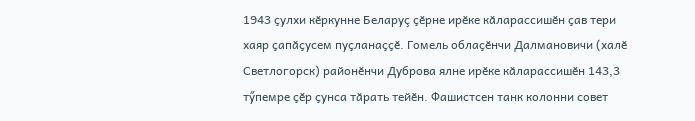1943 ҫулхи кӗркунне Беларуç ҫӗрне ирӗке кӑларассишӗн ҫав тери хаяр ҫапӑҫусем пуҫланаҫҫӗ. Гомель облаҫӗнчи Далмановичи (халӗ Светлогорск) районӗнчи Дуброва ялне ирӗке кӑларассишӗн 143,3 тӳпемре ҫӗр ҫунса тӑрать тейӗн. Фашистсен танк колонни совет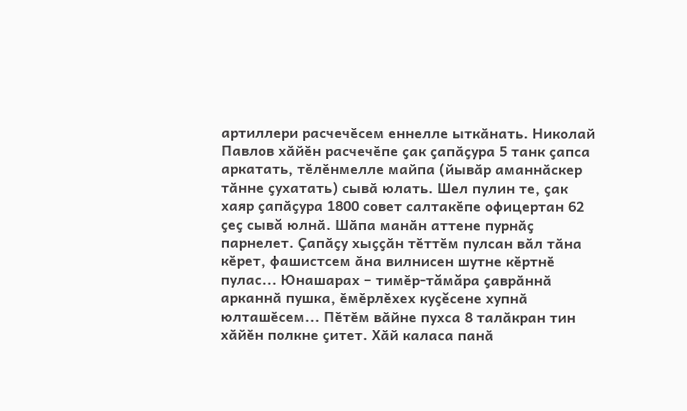артиллери расчечӗсем еннелле ыткӑнать. Николай Павлов хӑйӗн расчечӗпе ҫак ҫапӑҫура 5 танк ҫапса аркатать, тӗлӗнмелле майпа (йывӑр аманнӑскер тӑнне ҫухатать) сывӑ юлать. Шел пулин те, ҫак хаяр ҫапӑҫура 1800 совет салтакӗпе офицертан 62 ҫеҫ сывă юлнӑ. Шӑпа манӑн аттене пурнӑҫ парнелет. Ҫапӑҫу хыҫҫӑн тӗттӗм пулсан вӑл тӑна кӗрет, фашистсем ӑна вилнисен шутне кӗртнӗ пулас... Юнашарах – тимӗр-тăмăра ҫаврӑннӑ арканнӑ пушка, ӗмӗрлӗхех куҫĕсене хупнӑ юлташӗсем... Пӗтӗм вӑйне пухса 8 талӑкран тин хӑйӗн полкне ҫитет. Хӑй каласа панӑ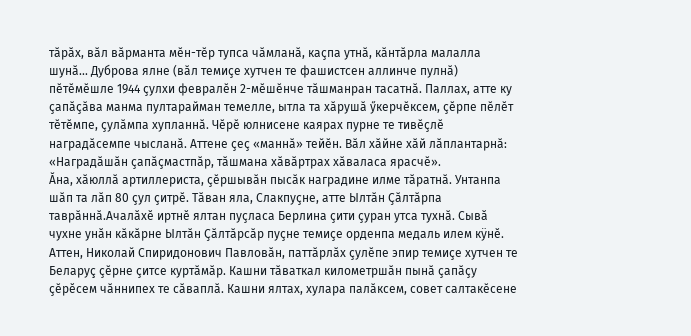тӑрӑх, вӑл вӑрманта мӗн-тӗр тупса чӑмланӑ, каҫпа утнӑ, кӑнтӑрла малалла шунӑ... Дуброва ялне (вӑл темиҫе хутчен те фашистсен аллинче пулнӑ) пӗтӗмӗшле 1944 ҫулхи февралӗн 2-мӗшӗнче тӑшманран тасатнӑ. Паллах, атте ку ҫапӑҫӑва манма пултарайман темелле, ытла та хӑрушӑ ӳкерчӗксем, ҫӗрпе пӗлӗт тӗтӗмпе, ҫулӑмпа хупланнӑ. Чӗрӗ юлнисене каярах пурне те тивӗҫлӗ наградӑсемпе чысланӑ. Аттене ҫеҫ «маннӑ» тейӗн. Вӑл хӑйне хӑй лӑплантарнӑ: «Наградӑшӑн ҫапӑҫмастпӑр, тӑшмана хӑвӑртрах хӑваласа ярасчӗ».
Ӑна, хӑюллӑ артиллериста, ҫӗршывӑн пысӑк наградине илме тӑратнӑ. Унтанпа шӑп та лӑп 80 ҫул ҫитрӗ. Тӑван яла, Слакпуҫне, атте Ылтӑн Ҫӑлтӑрпа таврӑннӑ.Ачалăхĕ иртнĕ ялтан пуҫласа Берлина ҫити ҫуран утса тухнӑ. Сывă чухне унăн кӑкӑрне Ылтӑн Ҫӑлтӑрсӑр пуҫне темиҫе орденпа медаль илем кÿнĕ.
Аттен, Николай Спиридонович Павловӑн, паттӑрлӑх ҫулӗпе эпир темиҫе хутчен те Беларуç ҫӗрне ҫитсе куртӑмӑр. Кашни тӑваткал километршӑн пынӑ ҫапӑҫу ҫӗрĕсем чӑннипех те сӑваплӑ. Кашни ялтах, хулара палӑксем, совет салтакӗсене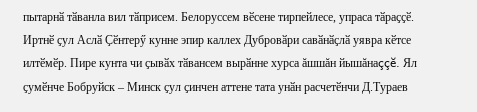пытарнӑ тӑванла вил тӑприсем. Белоруссем вӗсене тирпейлесе, упраса тӑраҫҫӗ.
Иртнӗ ҫул Аслӑ Ҫӗнтерӳ кунне эпир каллех Дубровӑри савӑнӑҫлӑ уявра кӗтсе илтӗмӗр. Пире кунта чи ҫывӑх тӑвансем вырӑнне хурса ăшшăн йышăнаççĕ. Ял ҫумӗнче Бобруйск – Минск ҫул ҫинчен аттене тата унӑн расчетӗнчи Д.Тураев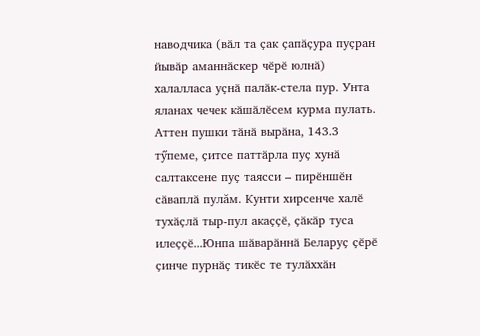наводчика (вӑл та ҫак ҫапӑҫура пуҫран йывӑр аманнӑскер чӗрӗ юлнӑ) халалласа уҫнӑ палӑк-стела пур. Унта яланах чечек кӑшӑлӗсем курма пулать. Аттен пушки тӑнӑ вырӑна, 143.3 тӳпеме, ҫитсе паттӑрла пуҫ хунӑ салтаксене пуҫ таясси – пирӗншӗн сӑваплӑ пулăм. Кунти хирсенче халӗ тухӑҫлӑ тыр-пул акаҫҫӗ, ҫӑкӑр туса илеҫҫӗ...Юнпа шӑварӑннӑ Беларуҫ ҫӗрӗ ҫинче пурнӑҫ тикӗс те тулӑххӑн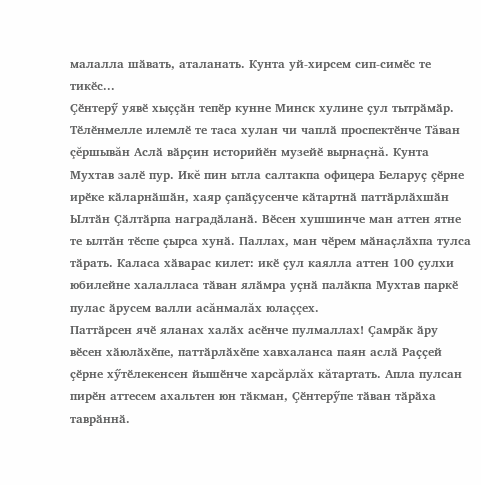малалла шӑвать, аталанать. Кунта уй-хирсем сип-симӗс те тикӗс...
Ҫӗнтерӳ уявӗ хыҫҫӑн тепӗр кунне Минск хулине ҫул тытрӑмӑр. Тӗлӗнмелле илемлӗ те таса хулан чи чаплӑ проспектӗнче Тăван çĕршывăн Аслӑ вӑрҫин историйӗн музейӗ вырнаçнă. Кунта Мухтав залӗ пур. Икĕ пин ытла салтакпа офицера Беларуҫ ҫӗрне ирӗке кӑларнӑшӑн, хаяр ҫапӑҫусенче кӑтартнӑ паттӑрлӑхшӑн Ылтӑн Ҫӑлтӑрпа наградӑланӑ. Вӗсен хушшинче ман аттен ятне те ылтӑн тӗспе ҫырса хунӑ. Паллах, ман чӗрем мӑнаҫлӑхпа тулса тӑрать. Каласа хӑварас килет: икӗ ҫул каялла аттен 100 ҫулхи юбилейне халалласа тӑван ялӑмра уҫнӑ палӑкпа Мухтав паркӗ пулас ӑрусем валли асăнмалăх юлаççех.
Паттӑрсен ячӗ яланах халӑх асӗнче пулмаллах! Ҫамрӑк ӑру вӗсен хӑюлӑхӗпе, паттӑрлӑхӗпе хавхаланса паян аслӑ Раҫҫей ҫӗрне хӳтӗлекенсен йышӗнче харсăрлăх кăтартать. Апла пулсан пирӗн аттесем ахальтен юн тӑкман, Ҫӗнтерӳпе тӑван тӑрӑха таврӑннӑ.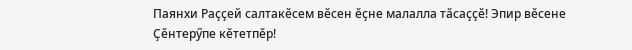Паянхи Раҫҫей салтакӗсем вӗсен ӗҫне малалла тӑсаҫҫӗ! Эпир вӗсене Ҫӗнтерӳпе кӗтетпӗр!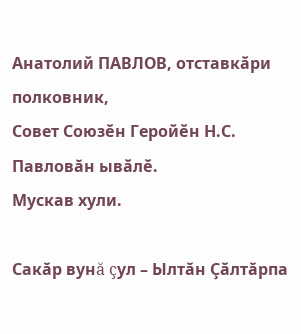Анатолий ПАВЛОВ, отставкӑри полковник,
Совет Союзӗн Геройӗн Н.С. Павловăн ывӑлӗ.
Мускав хули.

Сакăр вунă çул – Ылтăн Çăлтăрпа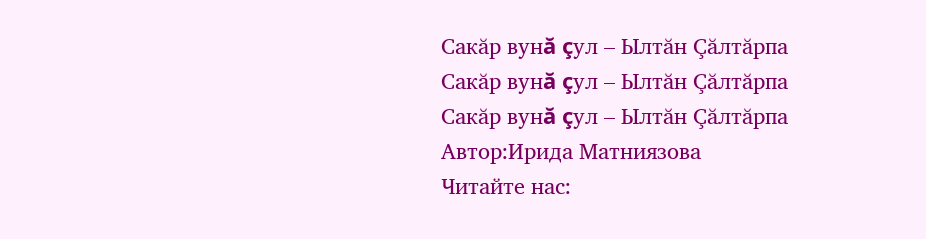Сакăр вунă çул – Ылтăн Çăлтăрпа
Сакăр вунă çул – Ылтăн Çăлтăрпа
Сакăр вунă çул – Ылтăн Çăлтăрпа
Автор:Ирида Матниязова
Читайте нас: